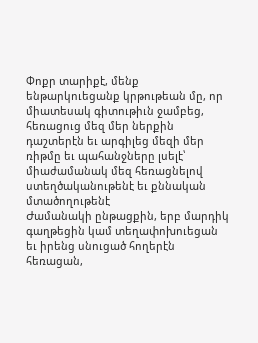Փոքր տարիքէ, մենք ենթարկուեցանք կրթութեան մը, որ միատեսակ գիտութիւն ջամբեց, հեռացուց մեզ մեր ներքին դաշտերէն եւ արգիլեց մեզի մեր ռիթմը եւ պահանջները լսելէ՝ միաժամանակ մեզ հեռացնելով ստեղծականութենէ եւ քննական մտածողութենէ
Ժամանակի ընթացքին, երբ մարդիկ գաղթեցին կամ տեղափոխուեցան եւ իրենց սնուցած հողերէն հեռացան,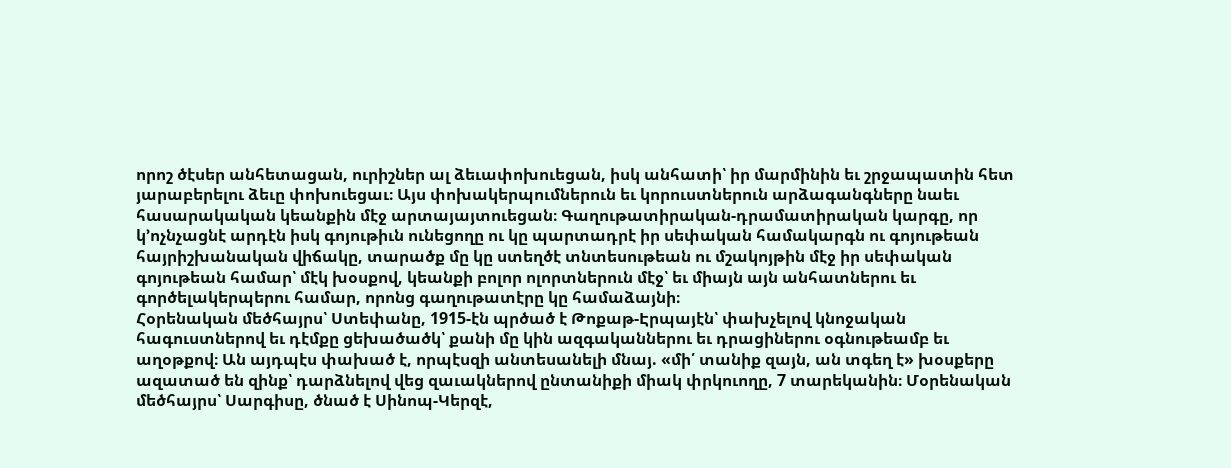որոշ ծէսեր անհետացան, ուրիշներ ալ ձեւափոխուեցան, իսկ անհատի՝ իր մարմինին եւ շրջապատին հետ յարաբերելու ձեւը փոխուեցաւ։ Այս փոխակերպումներուն եւ կորուստներուն արձագանգները նաեւ հասարակական կեանքին մէջ արտայայտուեցան։ Գաղութատիրական-դրամատիրական կարգը, որ կ՚ոչնչացնէ արդէն իսկ գոյութիւն ունեցողը ու կը պարտադրէ իր սեփական համակարգն ու գոյութեան հայրիշխանական վիճակը, տարածք մը կը ստեղծէ տնտեսութեան ու մշակոյթին մէջ իր սեփական գոյութեան համար՝ մէկ խօսքով, կեանքի բոլոր ոլորտներուն մէջ՝ եւ միայն այն անհատներու եւ գործելակերպերու համար, որոնց գաղութատէրը կը համաձայնի։
Հօրենական մեծհայրս՝ Ստեփանը, 1915-էն պրծած է Թոքաթ-Էրպայէն՝ փախչելով կնոջական հագուստներով եւ դէմքը ցեխածածկ՝ քանի մը կին ազգականներու եւ դրացիներու օգնութեամբ եւ աղօթքով։ Ան այդպէս փախած է, որպէսզի անտեսանելի մնայ. «մի՛ տանիք զայն, ան տգեղ է» խօսքերը ազատած են զինք՝ դարձնելով վեց զաւակներով ընտանիքի միակ փրկուողը, 7 տարեկանին։ Մօրենական մեծհայրս՝ Սարգիսը, ծնած է Սինոպ-Կերզէ,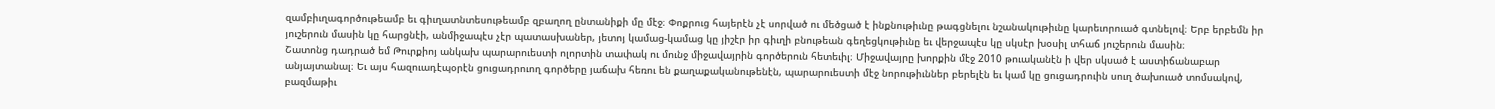զամբիւղագործութեամբ եւ գիւղատնտեսութեամբ զբաղող ընտանիքի մը մէջ։ Փոքրուց հայերէն չէ սորված ու մեծցած է ինքնութիւնը թագցնելու նշանակութիւնը կարեւորուած գտնելով։ Երբ երբեմն իր յուշերուն մասին կը հարցնէի, անմիջապէս չէր պատասխաներ, յետոյ կամաց-կամաց կը յիշէր իր գիւղի բնութեան գեղեցկութիւնը եւ վերջապէս կը սկսէր խօսիլ տհաճ յուշերուն մասին։
Շատոնց դադրած եմ Թուրքիոյ անկախ պարարուեստի ոլորտին տափակ ու մունջ միջավայրին գործերուն հետեւիլ։ Միջավայրը խորքին մէջ 2010 թուականէն ի վեր սկսած է աստիճանաբար անյայտանալ։ Եւ այս հազուադէպօրէն ցուցադրուող գործերը յաճախ հեռու են քաղաքականութենէն, պարարուեստի մէջ նորութիւններ բերելէն եւ կամ կը ցուցադրուին սուղ ծախուած տոմսակով, բազմաթիւ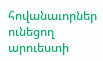հովանաւորներ ունեցող արուեստի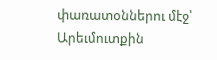փառատօններու մէջ՝ Արեւմուտքին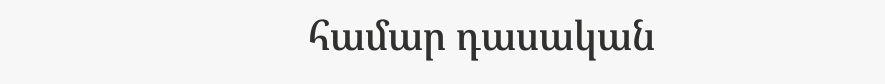համար դասական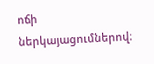ոճի ներկայացումներով։